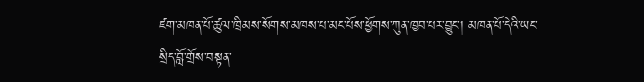ཛག་མཁན་པོ་ཚུལ་ཁྲིམས་སོགས་མཁས་པ་མང་པོས་ཕྱོགས་ཀུན་ཁྱབ་པར་བྱུང་། མཁན་པོ་དེའི་ཡང་སྲིད་བློ་གྲོས་བསྟན་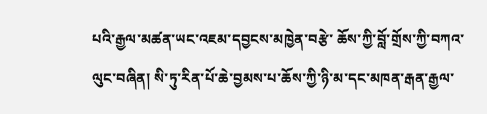པའི་རྒྱལ་མཚན་ཡང་འཇམ་དབྱངས་མཁྱེན་བརྩེ་ ཆོས་ཀྱི་བློ་གྲོས་ཀྱི་བཀའ་ལུང་བཞིན། སི་ཏུ་རིན་པོ་ཆེ་བྱམས་པ་ཆོས་ཀྱི་ཉི་མ་དང་མཁན་རྒན་རྒྱལ་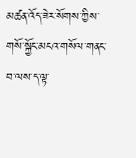མཚན་འོད་ཟེར་སོགས་ཀྱིས་
གསོ་སྐྱོང་མངའ་གསོལ་གནང་བ་ལས་ད་ལྟ་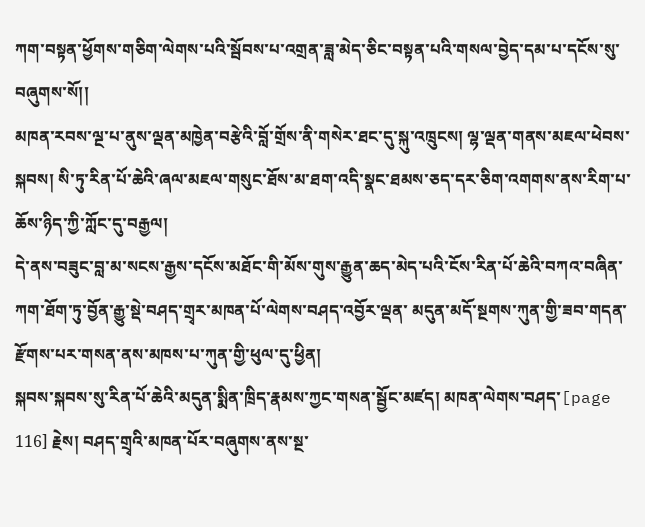ཀག་བསྟན་ཕྱོགས་གཅིག་ལེགས་པའི་སྦོབས་པ་འགྲན་ཟླ་མེད་ཅིང་བསྟན་པའི་གསལ་བྱེད་དམ་པ་དངོས་སུ་བཞུགས་སོ།།
མཁན་རབས་ལྔ་པ་ནུས་ལྡན་མཁྱེན་བརྩེའི་བློ་གྲོས་ནི་གསེར་ཐང་དུ་སྐུ་འཁྲུངས། ལྷ་ལྡན་གནས་མཇལ་ཕེབས་སྐབས། སི་ཏུ་རིན་པོ་ཆེའི་ཞལ་མཇལ་གསུང་ཐོས་མ་ཐག་འདི་སྣང་ཐམས་ཅད་དར་ཅིག་འགགས་ནས་རིག་པ་ཆོས་ཉིད་ཀྱི་ཀློང་དུ་བརྒྱལ།
དེ་ནས་བཟུང་བླ་མ་སངས་རྒྱས་དངོས་མཐོང་གི་མོས་གུས་རྒྱུན་ཆད་མེད་པའི་ངོས་རིན་པོ་ཆེའི་བཀའ་བཞིན་ཀག་ཐོག་ཏུ་བྱོན་རྒྱུ་སྡེ་བཤད་གྲྭར་མཁན་པོ་ལེགས་བཤད་འབྱོར་ལྡན་ མདུན་མདོ་སྔགས་ཀུན་གྱི་ཟབ་གདན་རྫོགས་པར་གསན་ནས་མཁས་པ་ཀུན་གྱི་ཕུལ་དུ་ཕྱིན།
སྐབས་སྐབས་སུ་རིན་པོ་ཆེའི་མདུན་སྨིན་ཁྲིད་རྣམས་ཀྱང་གསན་སྦྱོང་མཛད། མཁན་ལེགས་བཤད་[page 116] རྗེས། བཤད་གྲྭའི་མཁན་པོར་བཞུགས་ནས་སྔ་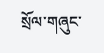སྲོལ་གཞུང་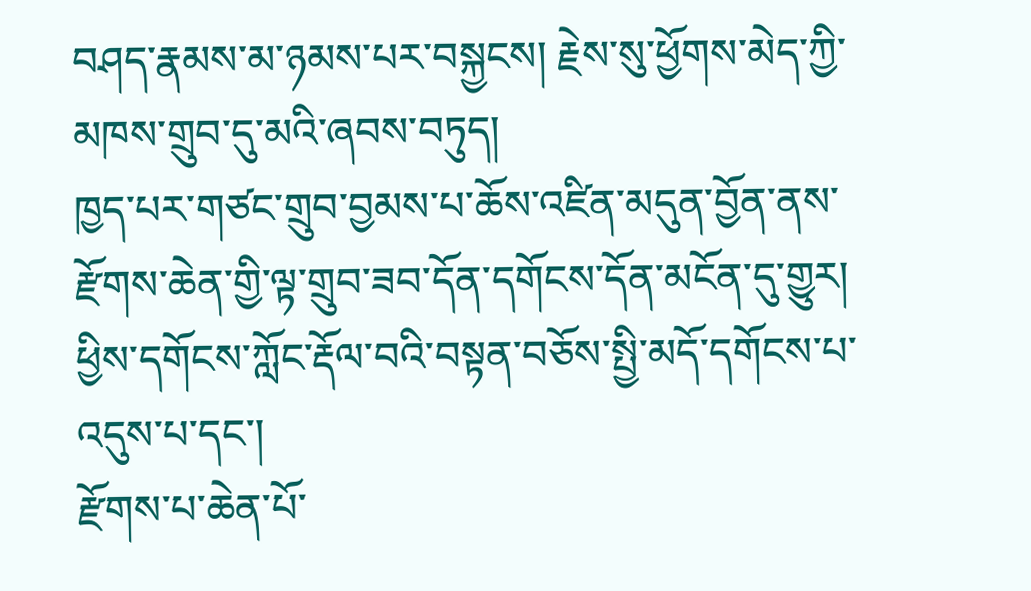བཤད་རྣམས་མ་ཉམས་པར་བསྐྱངས། རྗེས་སུ་ཕྱོགས་མེད་ཀྱི་མཁས་གྲུབ་དུ་མའི་ཞབས་བཏུད།
ཁྱད་པར་གཙང་གྲུབ་བྱམས་པ་ཆོས་འཛིན་མདུན་བྱོན་ནས་རྫོགས་ཆེན་གྱི་ལྟ་གྲུབ་ཟབ་དོན་དགོངས་དོན་མངོན་དུ་གྱུར། ཕྱིས་དགོངས་ཀློང་རྡོལ་བའི་བསྟན་བཅོས་སྤྱི་མདོ་དགོངས་པ་འདུས་པ་དང་།
རྫོགས་པ་ཆེན་པོ་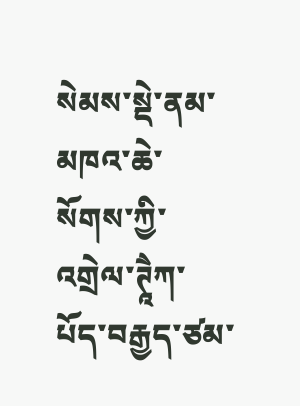སེམས་སྡེ་ནམ་མཁའ་ཆེ་སོགས་ཀྱི་འགྲེལ་ཊཱཻཀ་པོད་བརྒྱད་ཙམ་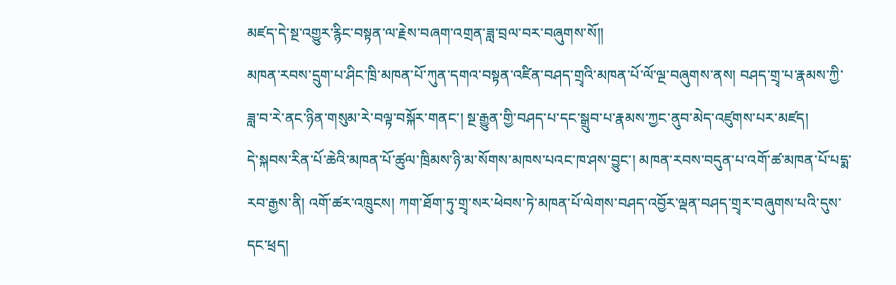མཛད་དེ་སྔ་འགྱུར་རྙིང་བསྟན་ལ་རྗེས་བཞག་འགྲན་ཟླ་བྲལ་བར་བཞུགས་སོ།།
མཁན་རབས་དྲུག་པ་ཤིང་ཁྲི་མཁན་པོ་ཀུན་དགའ་བསྟན་འཛིན་བཤད་གྲྭའི་མཁན་པོ་ལོ་ལྔ་བཞུགས་ནས། བཤད་གྲྭ་པ་རྣམས་ཀྱི་ཟླ་བ་རེ་ནང་ཉིན་གསུམ་རེ་བལྟ་བསྐོར་གནང་། སྔ་རྒྱུན་གྱི་བཤད་པ་དང་སྒྲུབ་པ་རྣམས་ཀྱང་ནུབ་མེད་འཛུགས་པར་མཛད།
དེ་སྐབས་རིན་པོ་ཆེའི་མཁན་པོ་ཚུལ་ཁྲིམས་ཉི་མ་སོགས་མཁས་པའང་ཁ་ཤས་བྱུང་། མཁན་རབས་བདུན་པ་འགོ་ཚ་མཁན་པོ་པདྨ་རབ་རྒྱས་ནི། འགོ་ཚར་འཁྲུངས། ཀག་ཐོག་ཏུ་གྲྭ་སར་ཕེབས་ཏེ་མཁན་པོ་ལེགས་བཤད་འབྱོར་ལྡན་བཤད་གྲྭར་བཞུགས་པའི་དུས་དང་ཕྲད།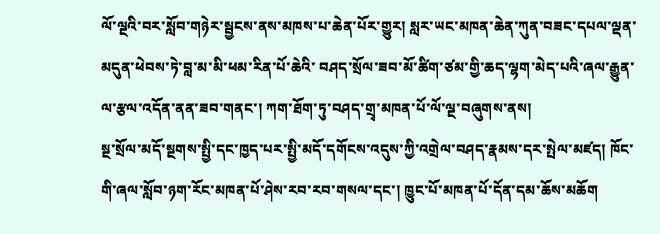ལོ་ལྔའི་བར་སློབ་གཉེར་སྦྱངས་ནས་མཁས་པ་ཆེན་པོར་གྱུར། སླར་ཡང་མཁན་ཆེན་ཀུན་བཟང་དཔལ་ལྡན་མདུན་ཕེབས་ཏེ་བླ་མ་མི་ཕམ་རིན་པོ་ཆེའི་ བཤད་སྲོལ་ཟབ་མོ་ཚིག་ཙམ་གྱི་ཆད་ལྷག་མེད་པའི་ཞལ་རྒྱུན་ལ་རྩལ་འདོན་ནན་ཟབ་གནང་། ཀག་ཐོག་ཏུ་བཤད་གྲྭ་མཁན་པོ་ལོ་ལྔ་བཞུགས་ནས།
སྔ་སྲོལ་མདོ་སྔགས་སྤྱི་དང་ཁྱད་པར་སྤྱི་མདོ་དགོངས་འདུས་ཀྱི་འགྲེལ་བཤད་རྣམས་དར་སྤེལ་མཛད། ཁོང་གི་ཞལ་སློབ་ཉག་རོང་མཁན་པོ་ཤེས་རབ་རབ་གསལ་དང་། ཁྱུང་པོ་མཁན་པོ་དོན་དམ་ཆོས་མཆོག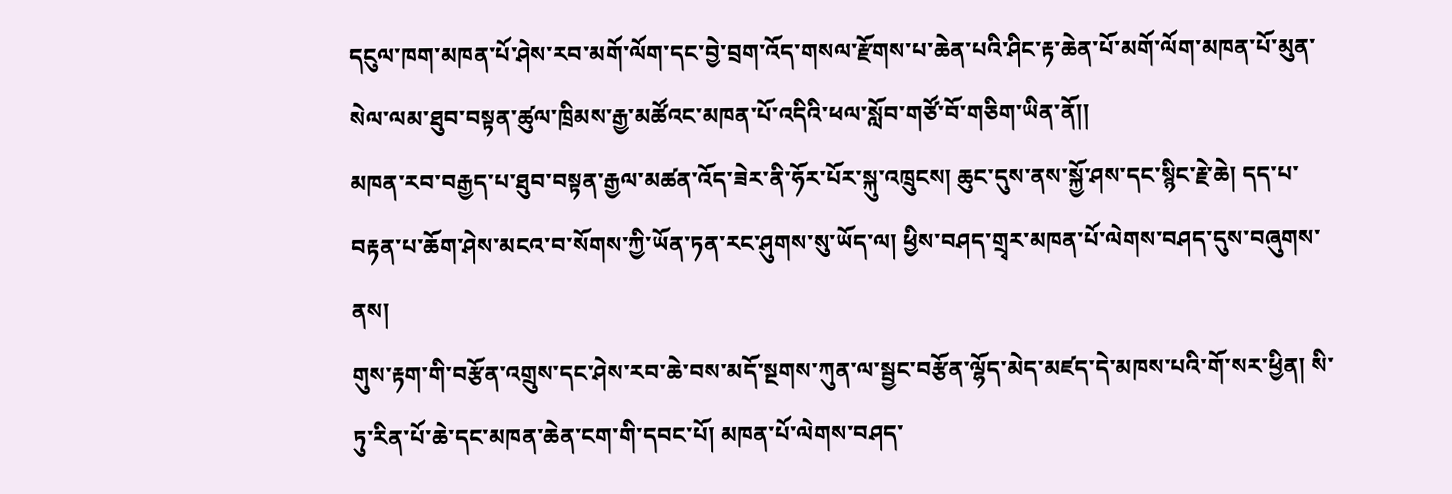དངུལ་ཁག་མཁན་པོ་ཤེས་རབ་མགོ་ལོག་དང་བྱེ་བྲག་འོད་གསལ་རྫོགས་པ་ཆེན་པའི་ཤིང་རྟ་ཆེན་པོ་མགོ་ལོག་མཁན་པོ་མུན་སེལ་ལམ་ཐུབ་བསྟན་ཚུལ་ཁྲིམས་རྒྱ་མཚོའང་མཁན་པོ་འདིའི་ཕལ་སློབ་གཙོ་བོ་གཅིག་ཡིན་ནོ།།
མཁན་རབ་བརྒྱད་པ་ཐུབ་བསྟན་རྒྱལ་མཚན་འོད་ཟེར་ནི་ཧོར་པོར་སྐུ་འཁྲུངས། ཆུང་དུས་ནས་སྐྱོ་ཤས་དང་སྙིང་རྗེ་ཆེ། དད་པ་བརྟན་པ་ཆོག་ཤེས་མངའ་བ་སོགས་ཀྱི་ཡོན་ཏན་རང་ཤུགས་སུ་ཡོད་ལ། ཕྱིས་བཤད་གྲྭར་མཁན་པོ་ལེགས་བཤད་དུས་བཞུགས་ནས།
གུས་རྟག་གི་བརྩོན་འགྲུས་དང་ཤེས་རབ་ཆེ་བས་མདོ་སྔགས་ཀུན་ལ་སྦྱང་བརྩོན་ལྷོད་མེད་མཛད་དེ་མཁས་པའི་གོ་སར་ཕྱིན། སི་ཏུ་རིན་པོ་ཆེ་དང་མཁན་ཆེན་ངག་གི་དབང་པོ། མཁན་པོ་ལེགས་བཤད་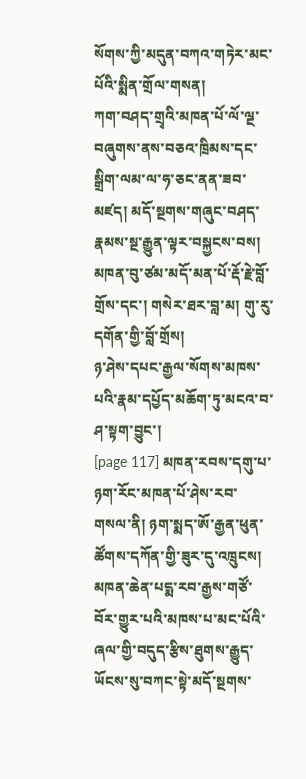སོགས་ཀྱི་མདུན་བཀའ་གཏེར་མང་པོའི་སྨིན་གྲོལ་གསན།
ཀག་བཤད་གྲྭའི་མཁན་པོ་ལོ་ལྔ་བཞུགས་ནས་བཅའ་ཁྲིམས་དང་སྒྲིག་ལམ་ལ་ཧ་ཅང་ནན་ཟབ་མཛད། མདོ་སྔགས་གཞུང་བཤད་རྣམས་སྔ་རྒྱུན་ལྟར་བསྐྱངས་བས། མཁན་བུ་ཙམ་མདོ་མན་པོ་རྡོ་རྗེ་བློ་གྲོས་དང་། གསེར་ཐར་བླ་མ། གུ་རུ་དགོན་གྱི་བློ་གྲོས།
ཉ་ཤེས་དཔང་རྒྱལ་སོགས་མཁས་པའི་རྣམ་དཔྱོད་མཆོག་ཏུ་མངའ་བ་ཤ་སྟག་བྱུང་།
[page 117] མཁན་རབས་དགུ་པ་ཉག་རོང་མཁན་པོ་ཤེས་རབ་གསལ་ནི། ཉག་སྨད་ཨོ་རྒྱན་ཕུན་ཚོགས་དཀོན་གྱི་ཟུར་དུ་འཁྲུངས།
མཁན་ཆེན་པདྨ་རབ་རྒྱས་གཙོ་བོར་གྱུར་པའི་མཁས་པ་མང་པོའི་ཞལ་གྱི་བདུད་རྩིས་ཐུགས་རྒྱུད་ཡོངས་སུ་བཀང་སྟེ་མདོ་སྔགས་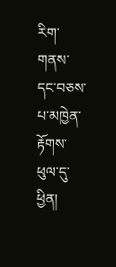རིག་གནས་དང་བཅས་པ་མཁྱེན་རྟོགས་ཕུལ་དུ་ཕྱིན།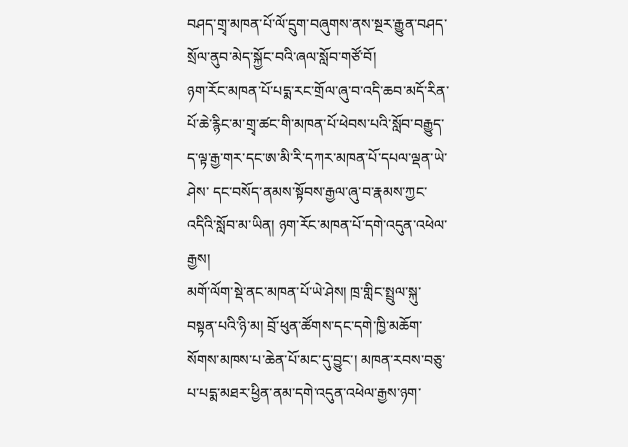བཤད་གྲྭ་མཁན་པོ་ལོ་དྲུག་བཞུགས་ནས་སྔར་རྒྱུན་བཤད་སྲོལ་ནུབ་མེད་སྐྱོང་བའི་ཞལ་སློབ་གཙོ་བོ།
ཉག་རོང་མཁན་པོ་པདྨ་རང་གྲོལ་ཞུ་བ་འདི་ཆབ་མདོ་རིན་པོ་ཆེ་རྙིང་མ་གྲྭ་ཚང་གི་མཁན་པོ་ཕེབས་པའི་སློབ་བརྒྱུད་ད་ལྟ་རྒྱ་གར་དང་ཨ་མི་རི་དཀར་མཁན་པོ་དཔལ་ལྡན་ཡེ་ཤེས་ དང་བསོད་ནམས་སྟོབས་རྒྱལ་ཞུ་བ་རྣམས་ཀྱང་འདིའི་སློབ་མ་ཡིན། ཉག་རོང་མཁན་པོ་དགེ་འདུན་འཕེལ་རྒྱས།
མགོ་ལོག་སྡེ་ནང་མཁན་པོ་ཡེ་ཤེས། ཁྲ་གླིང་སྤྲུལ་སྐུ་བསྟན་པའི་ཉི་མ། བྲོ་ཕུན་ཚོགས་དང་དགེ་ཁྱི་མཆོག་སོགས་མཁས་པ་ཆེན་པོ་མང་དུ་བྱུང་། མཁན་རབས་བཅུ་པ་པདྨ་མཐར་ཕྱིན་ནམ་དགེ་འདུན་འཕེལ་རྒྱས་ཉག་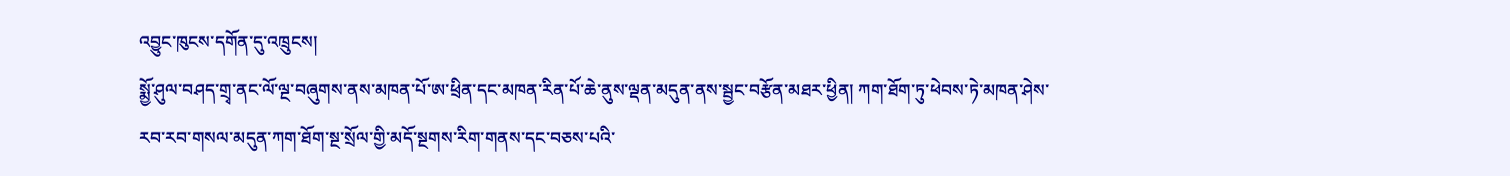འབྱུང་ཁུངས་དགོན་དུ་འཁྲུངས།
སྨྱོ་ཤུལ་བཤད་གྲྭ་ནང་ལོ་ལྔ་བཞུགས་ནས་མཁན་པོ་ཨ་ཕྲིན་དང་མཁན་རིན་པོ་ཆེ་ནུས་ལྡན་མདུན་ནས་སྦྱང་བརྩོན་མཐར་ཕྱིན། ཀག་ཐོག་ཏུ་ཕེབས་ཏེ་མཁན་ཤེས་རབ་རབ་གསལ་མདུན་ཀག་ཐོག་སྔ་སྲོལ་གྱི་མདོ་སྔགས་རིག་གནས་དང་བཅས་པའི་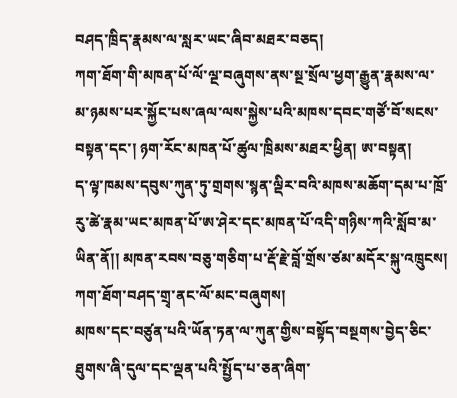བཤད་ཁྲིད་རྣམས་ལ་སླར་ཡང་ཞིབ་མཐར་བཅད།
ཀག་ཐོག་གི་མཁན་པོ་ལོ་ལྔ་བཞུགས་ནས་སྔ་སྲོལ་ཕྱག་རྒྱུན་རྣམས་ལ་མ་ཉམས་པར་སྐྱོང་པས་ཞལ་ལས་སྐྱེས་པའི་མཁས་དབང་གཙོ་བོ་སངས་བསྟན་དང་། ཉག་རོང་མཁན་པོ་ཚུལ་ཁྲིམས་མཐར་ཕྱིན། ཨ་བསྟན།
ད་ལྟ་ཁམས་དབུས་ཀུན་ཏུ་གྲགས་སྙན་ལྡིར་བའི་མཁས་མཆོག་དམ་པ་ཁྲོ་རུ་ཚེ་རྣམ་ཡང་མཁན་པོ་ཨ་ཤེར་དང་མཁན་པོ་འདི་གཉིས་ཀའི་སློབ་མ་ཡིན་ནོ།། མཁན་རབས་བཅུ་གཅིག་པ་རྡོ་རྗེ་བློ་གྲོས་ཙམ་མདོར་སྐུ་འཁྲུངས། ཀག་ཐོག་བཤད་གྲྭ་ནང་ལོ་མང་བཞུགས།
མཁས་དང་བཙུན་པའི་ཡོན་ཏན་ལ་ཀུན་གྱིས་བསྟོད་བསྔགས་བྱེད་ཅིང་ཐུགས་ཞི་དུལ་དང་ལྡན་པའི་སྤྱོད་པ་ཅན་ཞིག་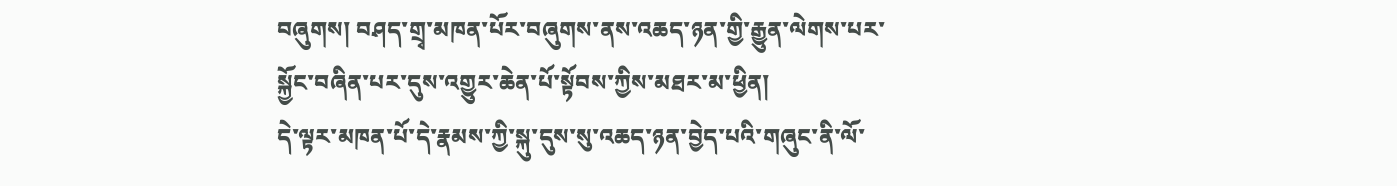བཞུགས། བཤད་གྲྭ་མཁན་པོར་བཞུགས་ནས་འཆད་ཉན་གྱི་རྒྱུན་ལེགས་པར་སྐྱོང་བཞིན་པར་དུས་འགྱུར་ཆེན་པོ་སྟོབས་ཀྱིས་མཐར་མ་ཕྱིན།
དེ་ལྟར་མཁན་པོ་དེ་རྣམས་ཀྱི་སྐུ་དུས་སུ་འཆད་ཉན་བྱེད་པའི་གཞུང་ནི་ལོ་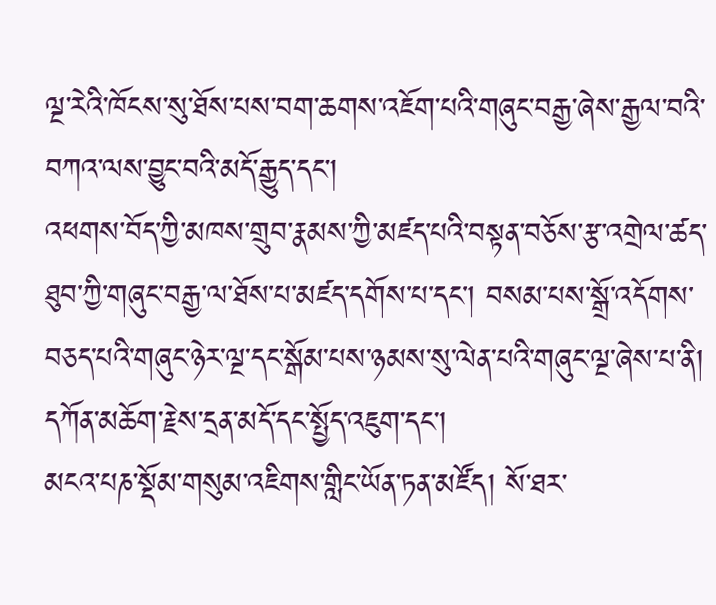ལྔ་རེའི་ཁོངས་སུ་ཐོས་པས་བག་ཆགས་འཇོག་པའི་གཞུང་བརྒྱ་ཞེས་རྒྱལ་བའི་བཀའ་ལས་བྱུང་བའི་མདོ་རྒྱུད་དང་།
འཕགས་བོད་ཀྱི་མཁས་གྲུབ་རྣམས་ཀྱི་མཛད་པའི་བསྟན་བཅོས་རྩ་འགྲེལ་ཚད་ཐུབ་ཀྱི་གཞུང་བརྒྱ་ལ་ཐོས་པ་མཛད་དགོས་པ་དང་། བསམ་པས་སྒྲོ་འདོགས་བཅད་པའི་གཞུང་ཉེར་ལྔ་དང་སྒོམ་པས་ཉམས་སུ་ལེན་པའི་གཞུང་ལྔ་ཞེས་པ་ནི། དཀོན་མཆོག་རྗེས་དྲན་མདོ་དང་སྤྱོད་འཇུག་དང་།
མངའ་པཎ་སྡོམ་གསུམ་འཇིགས་གླིང་ཡོན་ཏན་མཛོད། སོ་ཐར་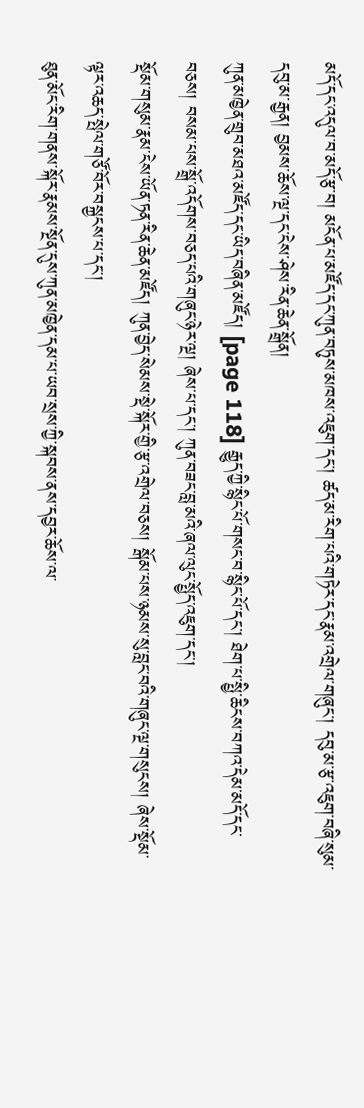མདོ་དང་འདུལ་བ་མདོ་རྩ་བ། མངོན་པ་མཛོད་དང་ཀུན་བཏུས་མཁས་འཇུག་དང་། ཚད་མ་རིག་པའི་གཏེར་དང་རྣམ་འགྲེལ་གཞུང་། དབུ་མ་རྩ་འཇུག་བཞི་སུམ་དབུ་མ་རྒྱན། བྱམས་ཆོས་ལྔ་དང་ངེས་ཤེས་རིན་ཆེན་སྒྲོན།
ཀུན་མཁྱེན་གྲུབ་མཐའ་མཛོད་དང་ཡིད་བཞིན་མཛོད། [page 118] རྒྱུད་ཀྱི་སྙིང་པོ་གསང་བ་སྙིང་པོ་དང་། ཐེག་པ་སྤྱི་ཆིངས་བཀའ་དེམ་མདོ་དང་བཅས། བསམ་པས་སྒྲོ་འདོགས་བཅད་པའི་གཞུང་ཉེར་ལྔ། ཞེས་པ་དང་། ཀུན་བཟང་བླ་མའི་ཞལ་ལུང་སྤྱོད་འཇུག་དང་།
སྡོམ་གསུམ་རྣམ་ངེས་ཡོན་ཏན་རིན་ཆེན་མཛོད། ཀུན་བྱེད་སེམས་སྡེ་སྐོར་གྱི་རྩ་འགྲེལ་བཅས། སྒོམ་པས་ཉམས་སུ་བླང་བའི་གཞུང་ལྔ་གསུངས། ཞེས་སྡོམ་ལྟར་འཆད་སྤེལ་གཙོ་བོར་བསྐྱངས་པ་དང་།
ཐུན་མོང་རིག་གནས་སྐོར་རྣམས་སྔོན་དུས་ཀུན་མཁྱེན་དམ་པ་ཡབ་སྲས་ཀྱི་སྐབས་ནས་དབྱར་ཆོས་ལ་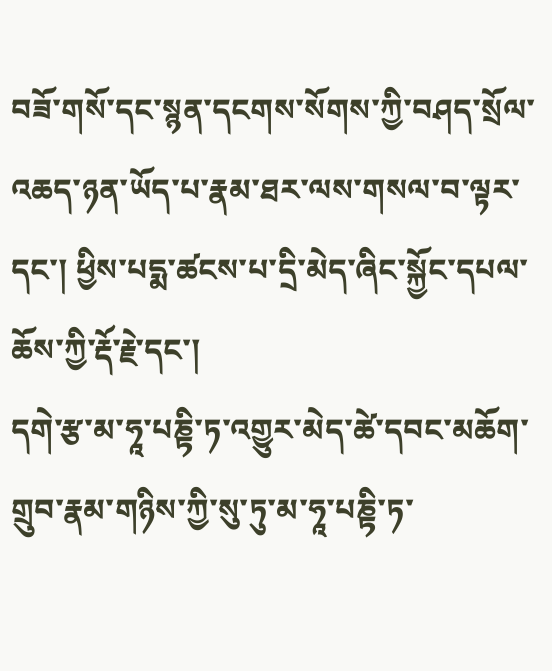བཟོ་གསོ་དང་སྙན་དངགས་སོགས་ཀྱི་བཤད་སྲོལ་འཆད་ཉན་ཡོད་པ་རྣམ་ཐར་ལས་གསལ་བ་ལྟར་དང་། ཕྱིས་པདྨ་ཚངས་པ་དྲི་མེད་ཞིང་སྐྱོང་དཔལ་ཆོས་ཀྱི་རྡོ་རྗེ་དང་།
དགེ་རྩ་མ་ཧཱ་པཎྟི་ཏ་འགྱུར་མེད་ཚེ་དབང་མཆོག་གྲུབ་རྣམ་གཉིས་ཀྱི་སུ་ཏུ་མ་ཧཱ་པཎྟི་ཏ་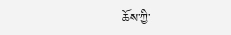ཆོས་ཀྱི་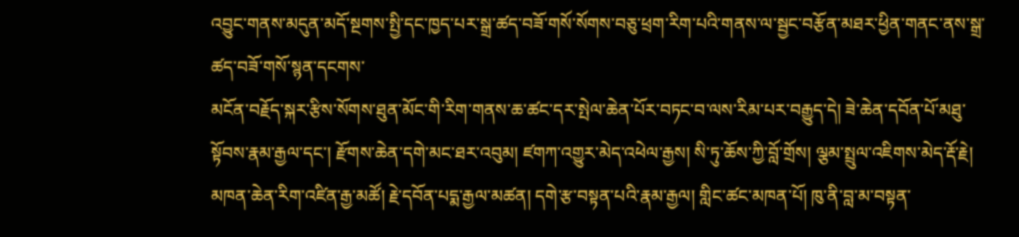འབྱུང་གནས་མདུན་མདོ་སྔགས་སྤྱི་དང་ཁྱད་པར་སྒྲ་ཚད་བཟོ་གསོ་སོགས་བཅུ་ཕྲག་རིག་པའི་གནས་ལ་སྦྱང་བརྩོན་མཐར་ཕྱིན་གནང་ནས་སྒྲ་ཚད་བཟོ་གསོ་སྙན་དངགས་
མངོན་བརྗོད་སྐར་རྩིས་སོགས་ཐུན་མོང་གི་རིག་གནས་ཆ་ཚང་དར་སྤེལ་ཆེན་པོར་བཏང་བ་ལས་རིམ་པར་བརྒྱུད་དེ། ཟེ་ཆེན་དབོན་པོ་མཐུ་སྟོབས་རྣམ་རྒྱལ་དང་། རྫོགས་ཆེན་དགེ་མང་ཐར་འབུམ། ཛགཀ་འགྱུར་མེད་འཕེལ་རྒྱས། སི་ཏུ་ཆོས་ཀྱི་བློ་གྲོས། ལྕམ་སྤྲུལ་འཇིགས་མེད་རྡོ་རྗེ།
མཁན་ཆེན་རིག་འཛིན་རྒྱ་མཚོ། རྗེ་དབོན་པདྨ་རྒྱལ་མཚན། དགེ་རྩ་བསྟན་པའི་རྣམ་རྒྱལ། གླིང་ཚང་མཁན་པོ། ཁུ་ནི་བླ་མ་བསྟན་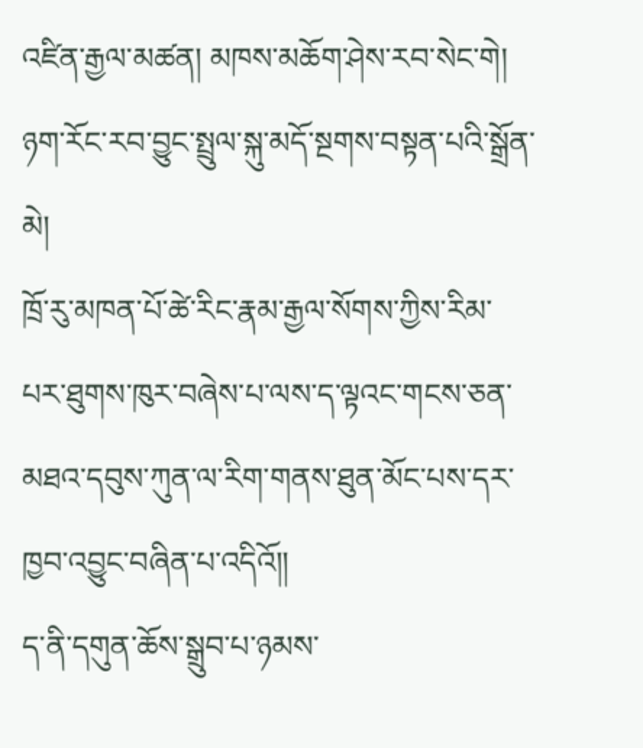འཛིན་རྒྱལ་མཚན། མཁས་མཆོག་ཤེས་རབ་སེང་གེ། ཉག་རོང་རབ་བྱུང་སྤྲུལ་སྐུ་མདོ་སྔགས་བསྟན་པའི་སྒྲོན་མེ།
ཁྲོ་རུ་མཁན་པོ་ཚེ་རིང་རྣམ་རྒྱལ་སོགས་ཀྱིས་རིམ་པར་ཐུགས་ཁུར་བཞེས་པ་ལས་ད་ལྟའང་གངས་ཅན་མཐའ་དབུས་ཀུན་ལ་རིག་གནས་ཐུན་མོང་པས་དར་ཁྱབ་འབྱུང་བཞིན་པ་འདིའོ།།
ད་ནི་དགུན་ཆོས་སྒྲུབ་པ་ཉམས་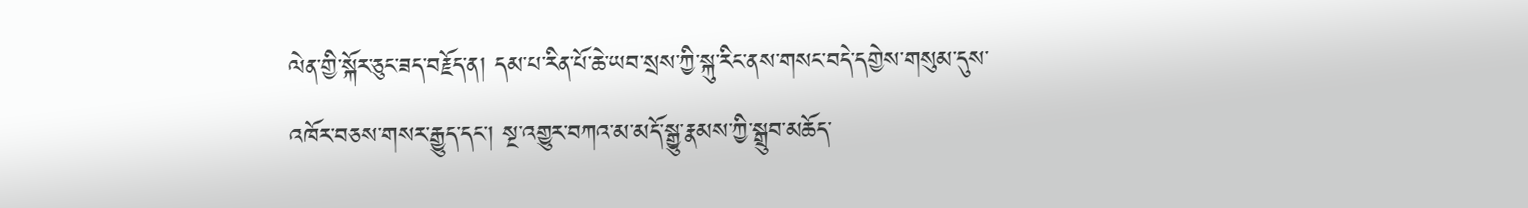ལེན་གྱི་སྐོར་ཅུང་ཟད་བརྗོད་ན། དམ་པ་རིན་པོ་ཆེ་ཡབ་སྲས་ཀྱི་སྐུ་རིང་ནས་གསང་བདེ་དགྱེས་གསུམ་དུས་འཁོར་བཅས་གསར་རྒྱུད་དང་། སྔ་འགྱུར་བཀའ་མ་མདོ་སྒྱུ་རྣམས་ཀྱི་སྒྲུབ་མཆོད་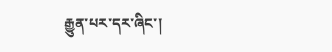རྒྱུན་པར་དར་ཞིང་།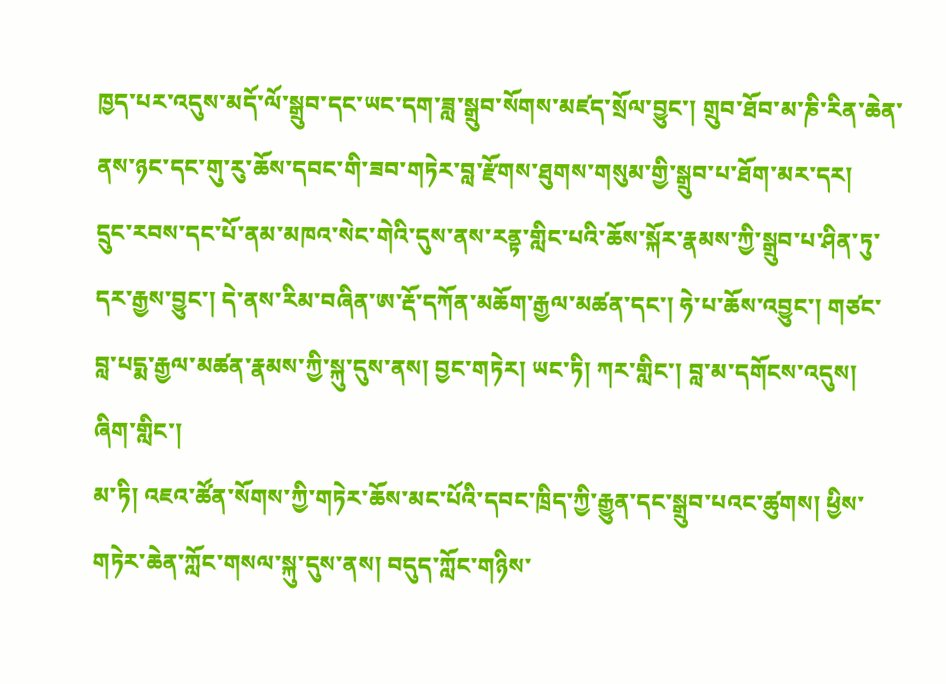ཁྱད་པར་འདུས་མདོ་ལོ་སྒྲུབ་དང་ཡང་དག་ཟླ་སྒྲུབ་སོགས་མཛད་སྲོལ་བྱུང་། གྲུབ་ཐོབ་མ་ཎི་རིན་ཆེན་ནས་ཉང་དང་གུ་རུ་ཆོས་དབང་གི་ཟབ་གཏེར་བླ་རྫོགས་ཐུགས་གསུམ་གྱི་སྒྲུབ་པ་ཐོག་མར་དར།
དྲུང་རབས་དང་པོ་ནམ་མཁའ་སེང་གེའི་དུས་ནས་རནྟ་གླིང་པའི་ཆོས་སྐོར་རྣམས་ཀྱི་སྒྲུབ་པ་ཤིན་ཏུ་དར་རྒྱས་བྱུང་། དེ་ནས་རིམ་བཞིན་ཨ་རྡོ་དཀོན་མཆོག་རྒྱལ་མཚན་དང་། ཧེ་པ་ཆོས་འབྱུང་། གཙང་བླ་པདྨ་རྒྱལ་མཚན་རྣམས་ཀྱི་སྐུ་དུས་ནས། བྱང་གཏེར། ཡང་ཏི། ཀར་གླིང་། བླ་མ་དགོངས་འདུས། ཞིག་གླིང་།
མ་ཏི། འཇའ་ཚོན་སོགས་ཀྱི་གཏེར་ཆོས་མང་པོའི་དབང་ཁྲིད་ཀྱི་རྒྱུན་དང་སྒྲུབ་པའང་ཚུགས། ཕྱིས་གཏེར་ཆེན་ཀློང་གསལ་སྐུ་དུས་ནས། བདུད་ཀློང་གཉིས་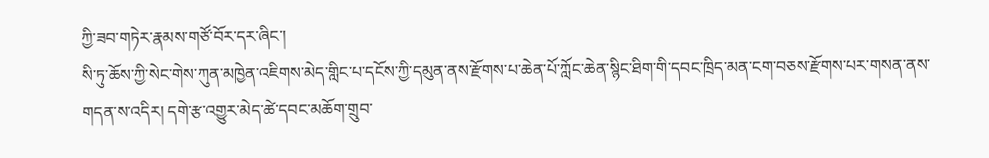ཀྱི་ཟབ་གཏེར་རྣམས་གཙོ་བོར་དར་ཞིང་།
སི་ཏུ་ཆོས་ཀྱི་སེང་གེས་ཀུན་མཁྱེན་འཇིགས་མེད་གླིང་པ་དངོས་ཀྱི་དམུན་ནས་རྫོགས་པ་ཆེན་པོ་ཀློང་ཆེན་སྙིང་ཐིག་གི་དབང་ཁྲིད་མན་ངག་བཅས་རྫོགས་པར་གསན་ནས་གདན་ས་འདིར། དགེ་རྩ་འགྱུར་མེད་ཚེ་དབང་མཆོག་གྲུབ་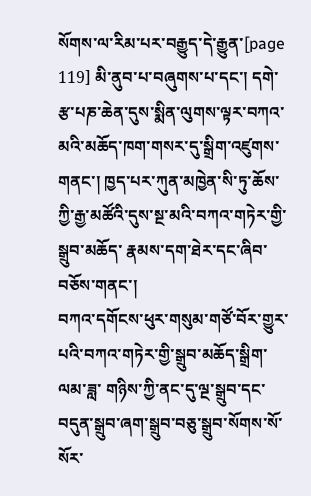སོགས་ལ་རིམ་པར་བརྒྱུད་དེ་རྒྱུན་[page 119] མི་ནུབ་པ་བཞུགས་པ་དང་། དགེ་རྩ་པཎ་ཆེན་དུས་སྨིན་ལུགས་ལྟར་བཀའ་མའི་མཆོད་ཁག་གསར་དུ་སྒྲིག་འཛུགས་གནང་། ཁྱད་པར་ཀུན་མཁྱེན་སི་ཏུ་ཆོས་ཀྱི་རྒྱ་མཚོའི་དུས་སྔ་མའི་བཀའ་གཏེར་གྱི་སྒྲུབ་མཆོད་ རྣམས་དག་ཐེར་དང་ཞིབ་བཅོས་གནང་།
བཀའ་དགོངས་ཕུར་གསུམ་གཙོ་བོར་གྱུར་པའི་བཀའ་གཏེར་གྱི་སྒྲུབ་མཆོད་སྒྲིག་ལམ་ཟླ་ གཉིས་ཀྱི་ནང་དུ་ལྔ་སྒྲུབ་དང་བདུན་སྒྲུབ་ཞག་སྒྲུབ་བཅུ་སྒྲུབ་སོགས་སོ་སོར་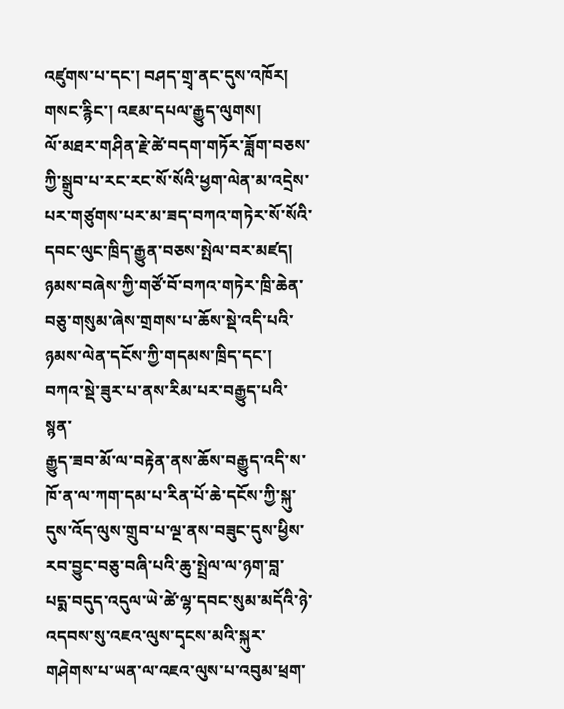འཛུགས་པ་དང་། བཤད་གྲྭ་ནང་དུས་འཁོར། གསང་རྙིང་། འཇམ་དཔལ་རྒྱུད་ལུགས།
ལོ་མཐར་གཤིན་རྗེ་ཚེ་བདག་གཏོར་ཟློག་བཅས་ཀྱི་སྒྲུབ་པ་རང་རང་སོ་སོའི་ཕྱག་ལེན་མ་འདྲེས་པར་གཙུགས་པར་མ་ཟད་བཀའ་གཏེར་སོ་སོའི་དབང་ལུང་ཁྲིད་རྒྱུན་བཅས་སྤེལ་བར་མཛད།
ཉམས་བཞེས་ཀྱི་གཙོ་བོ་བཀའ་གཏེར་ཁྲི་ཆེན་བཅུ་གསུམ་ཞེས་གྲགས་པ་ཆོས་སྡེ་འདི་པའི་ཉམས་ལེན་དངོས་ཀྱི་གདམས་ཁྲིད་དང་། བཀའ་སྡེ་ཟུར་པ་ནས་རིམ་པར་བརྒྱུད་པའི་སྙན་
རྒྱུད་ཟབ་མོ་ལ་བརྟེན་ནས་ཆོས་བརྒྱུད་འདི་ས་ཁོ་ན་ལ་ཀག་དམ་པ་རིན་པོ་ཆེ་དངོས་ཀྱི་སྐུ་དུས་འོད་ལུས་གྲུབ་པ་ལྔ་ནས་བཟུང་དུས་ཕྱིས་རབ་བྱུང་བཅུ་བཞི་པའི་ཆུ་སྤྲེལ་ལ་ཉག་བླ་
པདྨ་བདུད་འདུལ་ཡེ་ཚེ་ལྷ་དབང་སུམ་མདོའི་ཉེ་འདབས་སུ་འཇའ་ལུས་དྭངས་མའི་སྐུར་གཤེགས་པ་ཡན་ལ་འཇའ་ལུས་པ་འབུམ་ཕྲག་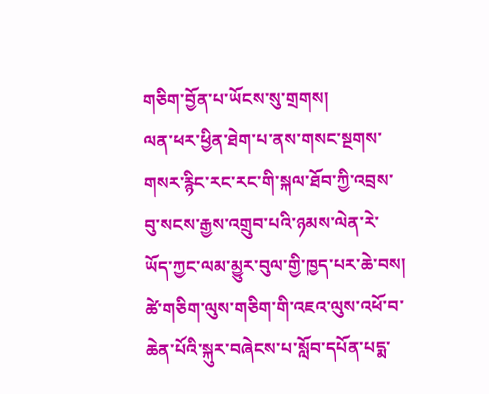གཅིག་བྱོན་པ་ཡོངས་སུ་གྲགས།
ལན་ཕར་ཕྱིན་ཐེག་པ་ནས་གསང་སྔགས་གསར་རྙིང་རང་རང་གི་སྐལ་ཐོབ་ཀྱི་འབྲས་བུ་སངས་རྒྱས་འགྲུབ་པའི་ཉམས་ལེན་རེ་ཡོད་ཀྱང་ལམ་མྱུར་བུལ་གྱི་ཁྱད་པར་ཆེ་བས། ཚེ་གཅིག་ལུས་གཅིག་གི་འཇའ་ལུས་འཕོ་བ་ཆེན་པོའི་སྐུར་བཞེངས་པ་སློབ་དཔོན་པདྨ་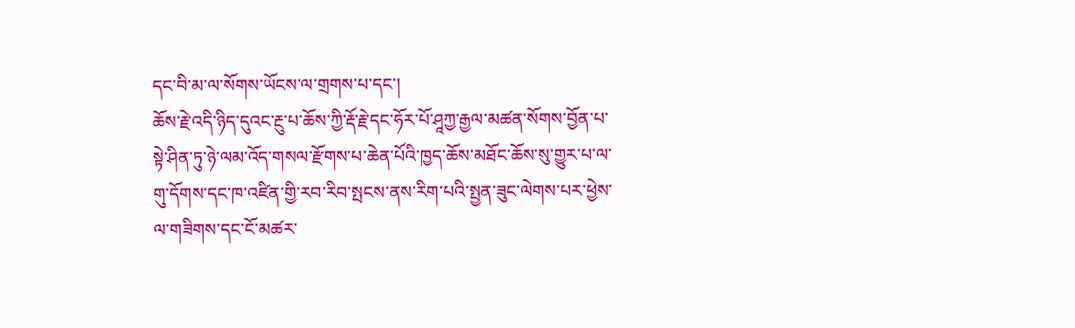དང་བི་མ་ལ་སོགས་ཡོངས་ལ་གྲགས་པ་དང་།
ཆོས་རྗེ་འདི་ཉིད་དུའང་རྔུ་པ་ཆོས་ཀྱི་རྡོ་རྗེ་དང་ཧོར་པོ་ཤཱཀྱ་རྒྱལ་མཚན་སོགས་བྱོན་པ་སྟེ་ཤིན་ཏུ་ཉེ་ལམ་འོད་གསལ་རྫོགས་པ་ཆེན་པོའི་ཁྱད་ཆོས་མཐོང་ཆོས་སུ་གྱུར་པ་ལ་གུ་དོགས་དང་ཁ་འཛིན་གྱི་རབ་རིབ་སྤངས་ནས་རིག་པའི་སྤྱན་ཟུང་ལེགས་པར་ཕྱེས་ལ་གཟིགས་དང་ངོ་མཚར་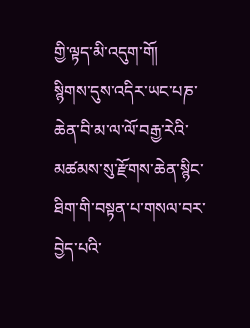གྱི་ལྟད་མི་འདུག་གོ།
སྙིགས་དུས་འདིར་ཡང་པཎ་ཆེན་བི་མ་ལ་ལོ་བརྒྱ་རེའི་མཚམས་སུ་རྫོགས་ཆེན་སྙིང་ཐིག་གི་བསྟན་པ་གསལ་བར་བྱེད་པའི་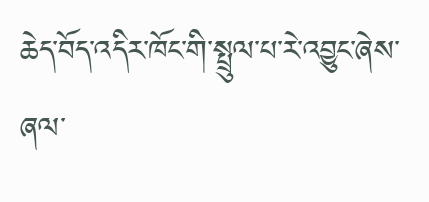ཆེད་བོད་འདིར་ཁོང་གི་སྤྲུལ་པ་རེ་འབྱུང་ཞེས་ཞལ་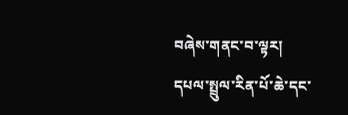བཞེས་གནང་བ་ལྟར།
དཔལ་སྤྲུལ་རིན་པོ་ཆེ་དང་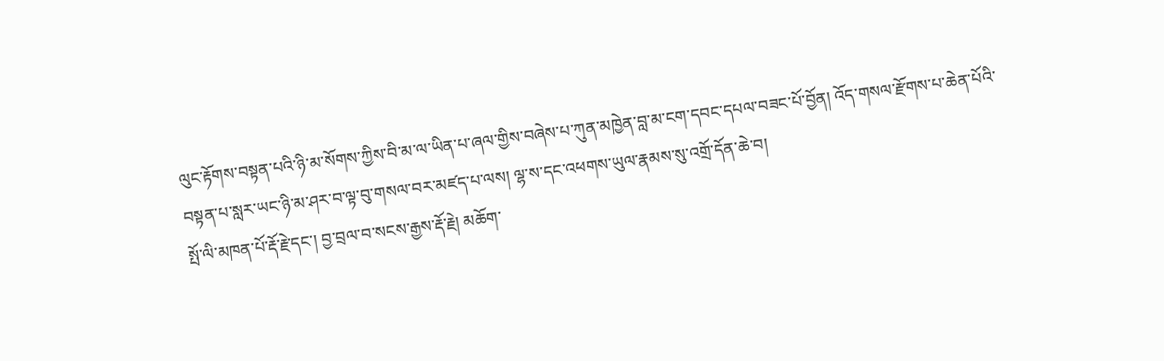ལུང་རྟོགས་བསྟན་པའི་ཉི་མ་སོགས་ཀྱིས་བི་མ་ལ་ཡིན་པ་ཞལ་གྱིས་བཞེས་པ་ཀུན་མཁྱེན་བླ་མ་ངག་དབང་དཔལ་བཟང་པོ་བྱོན། འོད་གསལ་རྫོགས་པ་ཆེན་པོའི་བསྟན་པ་སླར་ཡང་ཉི་མ་ཤར་བ་ལྟ་བུ་གསལ་བར་མཛད་པ་ལས། ལྷ་ས་དང་འཕགས་ཡུལ་རྣམས་སུ་འགྲོ་དོན་ཆེ་བ།
སྤོ་ལི་མཁན་པོ་རྡོ་རྗེ་དང་། བྱ་བྲལ་བ་སངས་རྒྱས་རྡོ་རྗེ། མཆོག་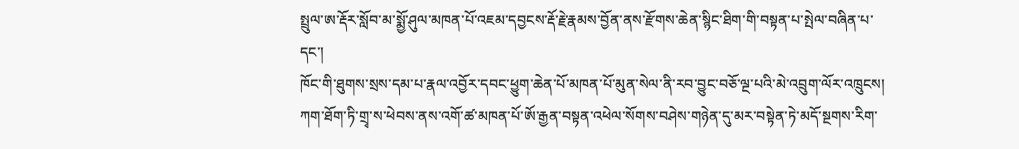སྤྲུལ་ཨ་རྡོར་སློབ་མ་སྨྱོ་ཤུལ་མཁན་པོ་འཇམ་དབྱངས་རྡོ་རྗེ་རྣམས་བྱོན་ནས་རྫོགས་ཆེན་སྙིང་ཐིག་གི་བསྟན་པ་སྤེལ་བཞིན་པ་དང་།
ཁོང་གི་ཐུགས་སྲས་དམ་པ་རྣལ་འབྱོར་དབང་ཕྱུག་ཆེན་པོ་མཁན་པོ་མུན་སེལ་ནི་རབ་བྱུང་བཅོ་ལྔ་པའི་མེ་འབྲུག་ལོར་འཁྲུངས། ཀག་ཐོག་ཏི་གྲྭ་ས་ཕེབས་ནས་འགོ་ཚ་མཁན་པོ་ཨོ་རྒྱན་བསྟན་འཕེལ་སོགས་བཤེས་གཉེན་དུ་མར་བསྟེན་ཏེ་མདོ་སྔགས་རིག་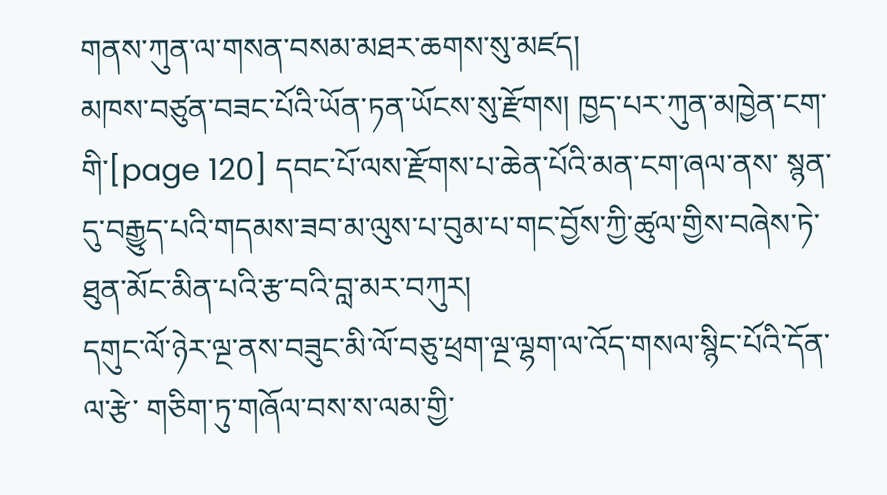གནས་ཀུན་ལ་གསན་བསམ་མཐར་ཆགས་སུ་མཛད།
མཁས་བཙུན་བཟང་པོའི་ཡོན་ཏན་ཡོངས་སུ་རྫོགས། ཁྱད་པར་ཀུན་མཁྱེན་ངག་གི་[page 120] དབང་པོ་ལས་རྫོགས་པ་ཆེན་པོའི་མན་ངག་ཞལ་ནས་ སྙན་དུ་བརྒྱུད་པའི་གདམས་ཟབ་མ་ལུས་པ་བུམ་པ་གང་བྱོས་ཀྱི་ཚུལ་གྱིས་བཞེས་ཏེ་ཐུན་མོང་མིན་པའི་རྩ་བའི་བླ་མར་བཀུར།
དགུང་ལོ་ཉེར་ལྔ་ནས་བཟུང་མི་ལོ་བཅུ་ཕྲག་ལྔ་ལྷག་ལ་འོད་གསལ་སྙིང་པོའི་དོན་ལ་རྩེ་ གཅིག་ཏུ་གཞོལ་བས་ས་ལམ་གྱི་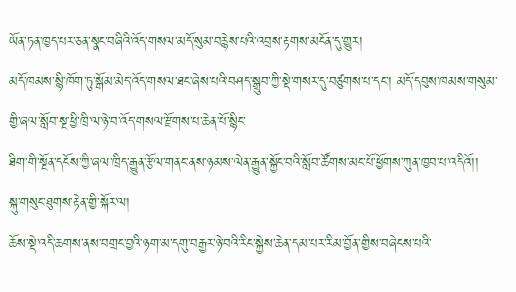ཡོན་ཏན་ཁྱད་པར་ཅན་སྣང་བཞིའི་འོད་གསལ་མདོ་སུམ་བརྙེས་པའི་འབྲས་རྟགས་མངོན་དུ་གྱུར།
མདོ་ཁམས་སྙི་ཁོག་ཏུ་སྒོམ་མེད་འོད་གསལ་ཐང་ཞེས་པའི་བཤད་སྒྲུབ་ཀྱི་སྡེ་གསར་དུ་བཙུགས་པ་དང་། མདོ་དབུས་ཁམས་གསུམ་གྱི་ཞལ་སློབ་སྔ་ཕྱི་ཁྲི་ལ་ཉེ་བ་འོད་གསལ་རྫོགས་པ་ཆེན་པོ་སྙིང་
ཐིག་གི་སྔོན་དངོས་ཀྱི་ཞལ་ཁྲིད་རྒྱུན་རྩོལ་གནང་ནས་ཉམས་ལེན་རྒྱུན་སྐྱོང་བའི་སློབ་ཚོགས་མང་པོ་ཕྱོགས་ཀུན་ཁྱབ་པ་འདིའོ།།
སྐུ་གསུང་ཐུགས་རྟེན་གྱི་སྐོར་ལ།
ཆོས་སྡེ་འདི་ཆགས་ནས་བགྲང་བྱའི་ཉག་མ་དགུ་བརྒྱར་ཉེ་བའི་རིང་སྐྱེས་ཆེན་དམ་པར་རིམ་བྱོན་གྱིས་བཞེངས་པའི་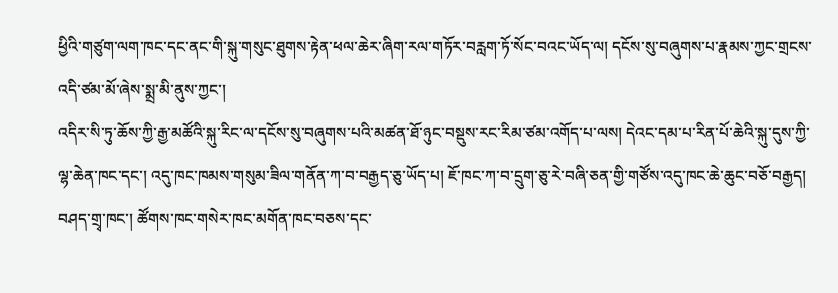ཕྱིའི་གཙུག་ལག་ཁང་དང་ནང་གི་སྐུ་གསུང་ཐུགས་རྟེན་ཕལ་ཆེར་ཞིག་རལ་གཏོར་བརླག་ཏོ་སོང་བའང་ཡོད་ལ། དངོས་སུ་བཞུགས་པ་རྣམས་ཀྱང་གྲངས་འདི་ཙམ་མོ་ཞེས་སྨྲ་མི་ནུས་ཀྱང་།
འདིར་སི་ཏུ་ཆོས་ཀྱི་རྒྱ་མཚོའི་སྐུ་རིང་ལ་དངོས་སུ་བཞུགས་པའི་མཚན་ཐོ་ཉུང་བསྡུས་རང་རིམ་ཙམ་འགོད་པ་ལས། དེའང་དམ་པ་རིན་པོ་ཆེའི་སྐུ་དུས་ཀྱི་ལྷ་ཆེན་ཁང་དང་། འདུ་ཁང་ཁམས་གསུམ་ཟིལ་གནོན་ཀ་བ་བརྒྱད་ཅུ་ཡོད་པ། ཇོ་ཁང་ཀ་བ་དྲུག་ཅུ་རེ་བཞི་ཅན་གྱི་གཙོས་འདུ་ཁང་ཆེ་ཆུང་བཅོ་བརྒྱད།
བཤད་གྲྭ་ཁང་། ཚོགས་ཁང་གསེར་ཁང་མགོན་ཁང་བཅས་དང་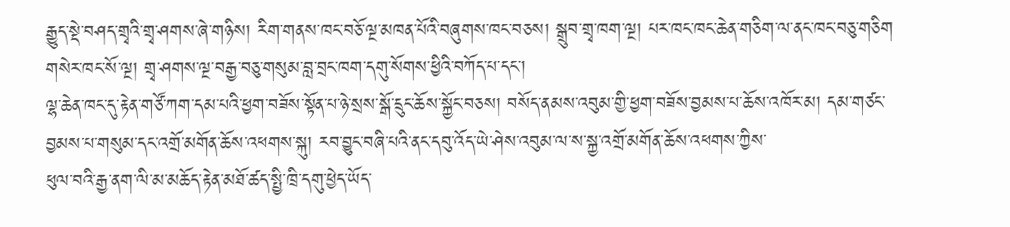རྒྱུད་སྡེ་བཤད་གྲྭའི་གྲྭ་ཤགས་ཞེ་གཉིས། རིག་གནས་ཁང་བཅོ་ལྔ་མཁན་པོའི་བཞུགས་ཁང་བཅས། སྒྲུབ་གྲྭ་ཁག་ལྔ། པར་ཁང་ཁང་ཆེན་གཅིག་ལ་ནང་ཁང་བཅུ་གཅིག གསེར་ཁང་སོ་ལྔ། གྲྭ་ཤགས་ལྔ་བརྒྱ་བཅུ་གསུམ་བླ་བྲང་ཁག་དགུ་སོགས་ཕྱིའི་བཀོད་པ་དང་།
ལྷ་ཆེན་ཁང་དུ་རྟེན་གཙོ་ཀག་དམ་པའི་ཕྱག་བཟོས་སྟོན་པ་ཉེ་སྲས་སྒོ་དྲུང་ཆོས་སྐྱོང་བཅས། བསོད་ནམས་འབུམ་གྱི་ཕྱག་བཟོས་བྱམས་པ་ཆོས་འཁོར་མ། དམ་གཙང་བྱམས་པ་གསུམ་དང་འགྲོ་མགོན་ཆོས་འཕགས་སྐུ། རབ་བྱུང་བཞི་པའི་ནང་དབུ་འོད་ཡེ་ཤེས་འབུམ་ལ་ས་སྐྱ་འགྲོ་མགོན་ཆོས་འཕགས་ཀྱིས་
ཕུལ་བའི་རྒྱ་ནག་ལི་མ་མཆོད་རྟེན་མཐོ་ཚད་སྤྱི་ཁྲི་དགུ་ཕྱེད་ཡོད་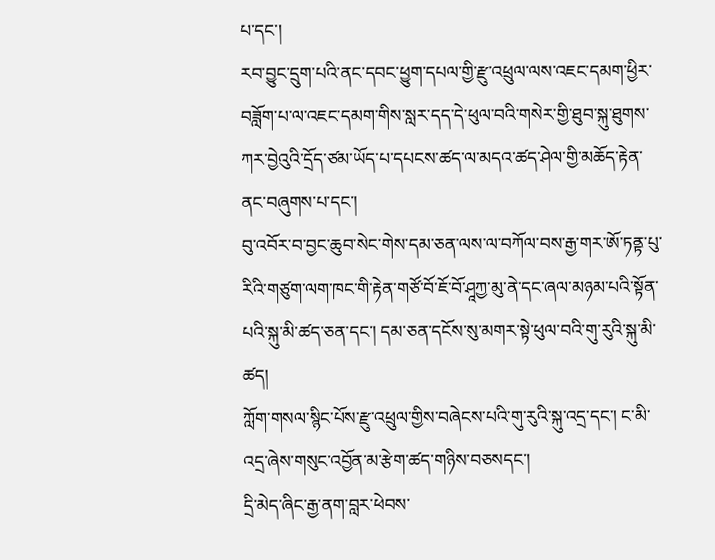པ་དང་།
རབ་བྱུང་དྲུག་པའི་ནང་དབང་ཕྱུག་དཔལ་གྱི་རྫུ་འཕྲུལ་ལས་འཇང་དམག་ཕྱིར་བཟློག་པ་ལ་འཇང་དམག་གིས་སླར་དད་དེ་ཕུལ་བའི་གསེར་གྱི་ཐུབ་སྐུ་ཐུགས་ཀར་བྱེའུའི་དྲོད་ཙམ་ཡོད་པ་དཔངས་ཚད་ལ་མདའ་ཚད་ཤེལ་གྱི་མཆོད་རྟེན་ནང་བཞུགས་པ་དང་།
བུ་འབོར་བ་བྱང་ཆུབ་སེང་གེས་དམ་ཅན་ལས་ལ་བཀོལ་བས་རྒྱ་གར་ཨོ་ཏནྟ་པུ་རིའི་གཙུག་ལག་ཁང་གི་རྟེན་གཙོ་བོ་ཇོ་བོ་ཤཱཀྱ་མུ་ནེ་དང་ཞལ་མཉམ་པའི་སྟོན་པའི་སྐུ་མི་ཚད་ཅན་དང་། དམ་ཅན་དངོས་སུ་མགར་སྟེ་ཕུལ་བའི་གུ་རུའི་སྐུ་མི་ཚད།
ཀློག་གསལ་སྙིང་པོས་རྫུ་འཕྲུལ་གྱིས་བཞེངས་པའི་གུ་རུའི་སྐུ་འདྲ་དང་། ང་མི་འདྲ་ཞེས་གསུང་འབྱོན་མ་རྩེག་ཚད་གཉིས་བཅསདང་།
དྲི་མེད་ཞིང་རྒྱ་ནག་བླར་ཕེབས་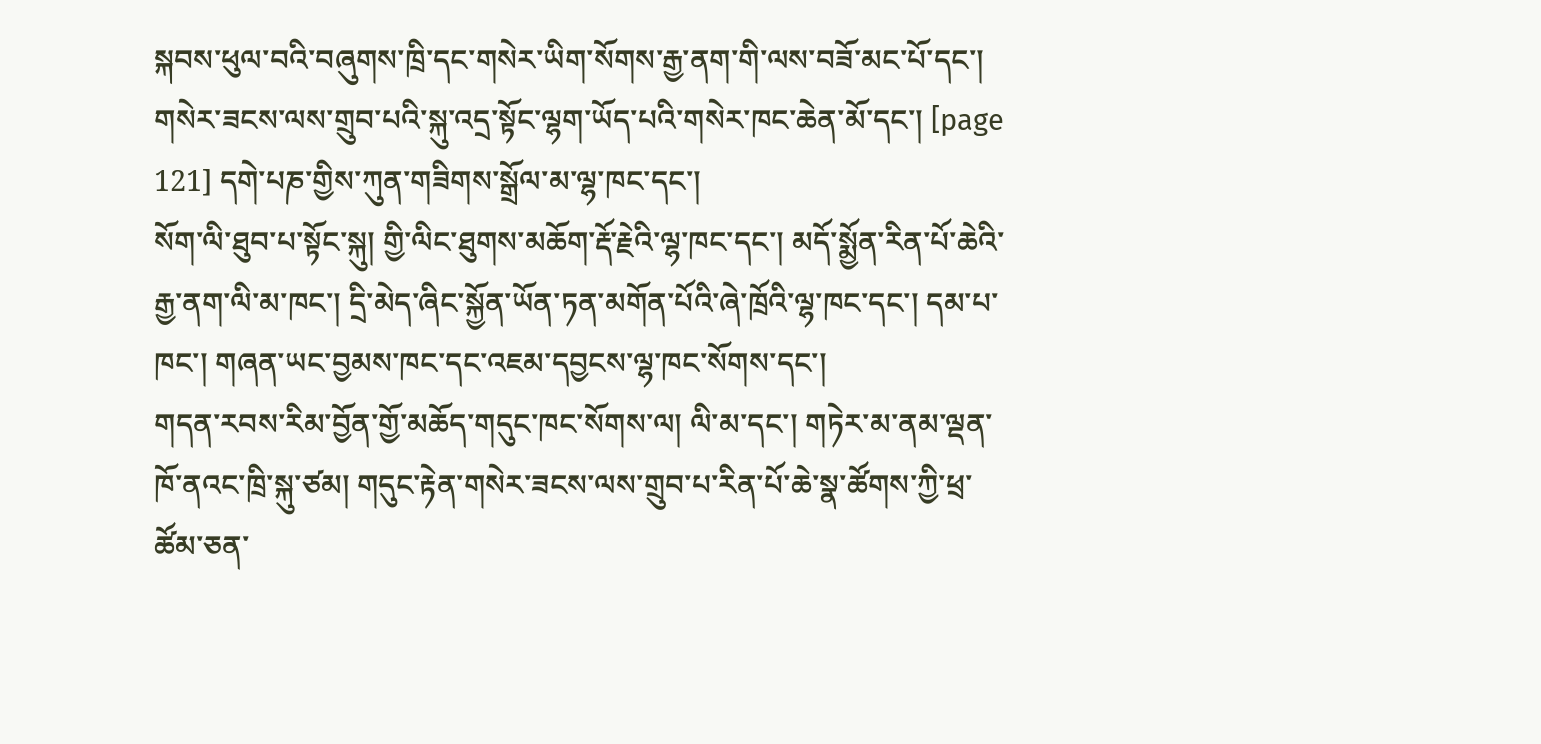སྐབས་ཕུལ་བའི་བཞུགས་ཁྲི་དང་གསེར་ཡིག་སོགས་རྒྱ་ནག་གི་ལས་བཟོ་མང་པོ་དང་། གསེར་ཟངས་ལས་གྲུབ་པའི་སྐུ་འདྲ་སྟོང་ལྷག་ཡོད་པའི་གསེར་ཁང་ཆེན་མོ་དང་། [page 121] དགེ་པཎ་གྱིས་ཀུན་གཟིགས་སྒྲོལ་མ་ལྷ་ཁང་དང་།
སོག་ལི་ཐུབ་པ་སྟོང་སྐུ། གྱི་ལིང་ཐུགས་མཆོག་རྡོ་རྗེའི་ལྷ་ཁང་དང་། མདོ་སྨྱོན་རིན་པོ་ཆེའི་རྒྱ་ནག་ལི་མ་ཁང་། དྲི་མེད་ཞིང་སྐྱོན་ཡོན་ཏན་མགོན་པོའི་ཞེ་ཁྲོའི་ལྷ་ཁང་དང་། དམ་པ་ཁང་། གཞན་ཡང་བྱམས་ཁང་དང་འཇམ་དབྱངས་ལྷ་ཁང་སོགས་དང་།
གདན་རབས་རིམ་བྱོན་གྱོ་མཆོད་གདུང་ཁང་སོགས་ལ། ལི་མ་དང་། གཏེར་མ་ནམ་ལྡན་ཁོ་ནའང་ཁྲི་སྐུ་ཙམ། གདུང་རྟེན་གསེར་ཟངས་ལས་གྲུབ་པ་རིན་པོ་ཆེ་སྣ་ཚོགས་ཀྱི་ཕྲ་ཚོམ་ཅན་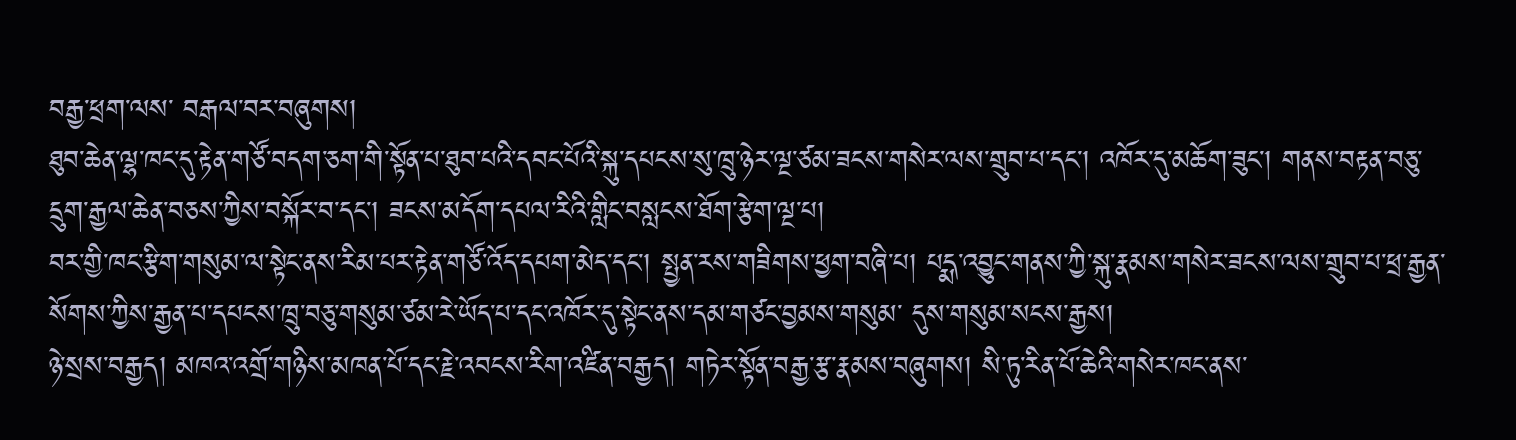བརྒྱ་ཕྲག་ལས་ བརྒལ་བར་བཞུགས།
ཐུབ་ཆེན་ལྷ་ཁང་དུ་རྟེན་གཙོ་བདག་ཅག་གི་སྟོན་པ་ཐུབ་པའི་དབང་པོའི་སྐུ་དཔངས་སུ་ཁྲུ་ཉེར་ལྔ་ཙམ་ཟངས་གསེར་ལས་གྲུབ་པ་དང་། འཁོར་དུ་མཆོག་ཟུང་། གནས་བརྟན་བཅུ་དྲུག་རྒྱལ་ཆེན་བཅས་ཀྱིས་བསྐོར་བ་དང་། ཟངས་མདོག་དཔལ་རིའི་གླིང་བསླངས་ཐོག་རྩེག་ལྔ་པ།
བར་གྱི་ཁང་རྩིག་གསུམ་ལ་སྟེང་ནས་རིམ་པར་རྟེན་གཙོ་འོད་དཔག་མེད་དང་། སྤྱན་རས་གཟིགས་ཕྱག་བཞི་པ། པདྨ་འབྱུང་གནས་ཀྱི་སྐུ་རྣམས་གསེར་ཟངས་ལས་གྲུབ་པ་ཕྲ་རྒྱན་སོགས་ཀྱིས་རྒྱན་པ་དཔངས་ཁྲུ་བཅུ་གསུམ་ཙམ་རེ་ཡོད་པ་དང་འཁོར་དུ་སྟེང་ནས་དམ་གཙང་བྱམས་གསུམ་ དུས་གསུམ་སངས་རྒྱས།
ཉེ་སྲས་བརྒྱད། མཁའ་འགྲོ་གཉིས་མཁན་པོ་དང་རྗེ་འབངས་རིག་འཛིན་བརྒྱད། གཏེར་སྟོན་བརྒྱ་རྩ་རྣམས་བཞུགས། སི་ཏུ་རིན་པོ་ཆེའི་གསེར་ཁང་ནས་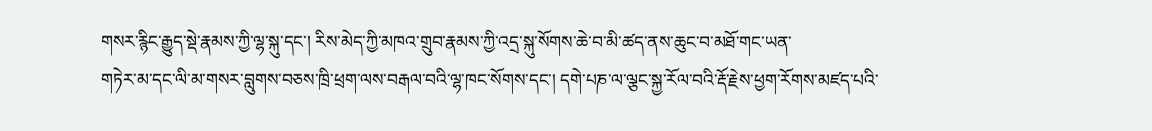གསར་རྙིང་རྒྱུད་སྡེ་རྣམས་ཀྱི་ལྷ་སྐུ་དང་། རིས་མེད་ཀྱི་མཁའ་གྲུབ་རྣམས་ཀྱི་འདྲ་སྐུ་སོགས་ཆེ་བ་མི་ཚད་ནས་ཆུང་བ་མཐོ་གང་ཡན་
གཏེར་མ་དང་ལི་མ་གསར་བླུགས་བཅས་ཁྲི་ཕྲག་ལས་བརྒལ་བའི་ལྷ་ཁང་སོགས་དང་། དགེ་པཎ་ལ་ལྕང་སྐྱ་རོལ་བའི་རྡོ་རྗེས་ཕྱག་རོགས་མཛད་པའི་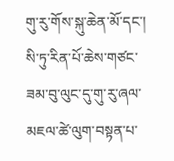གུ་རུ་གོས་སྐུ་ཆེན་མོ་དང་། སི་ཏུ་རིན་པོ་ཆེས་གཙང་ཟམ་བུ་ལུང་དུ་གུ་རུ་ཞལ་མཇལ་ཚེ་ལུག་བསྟན་པ་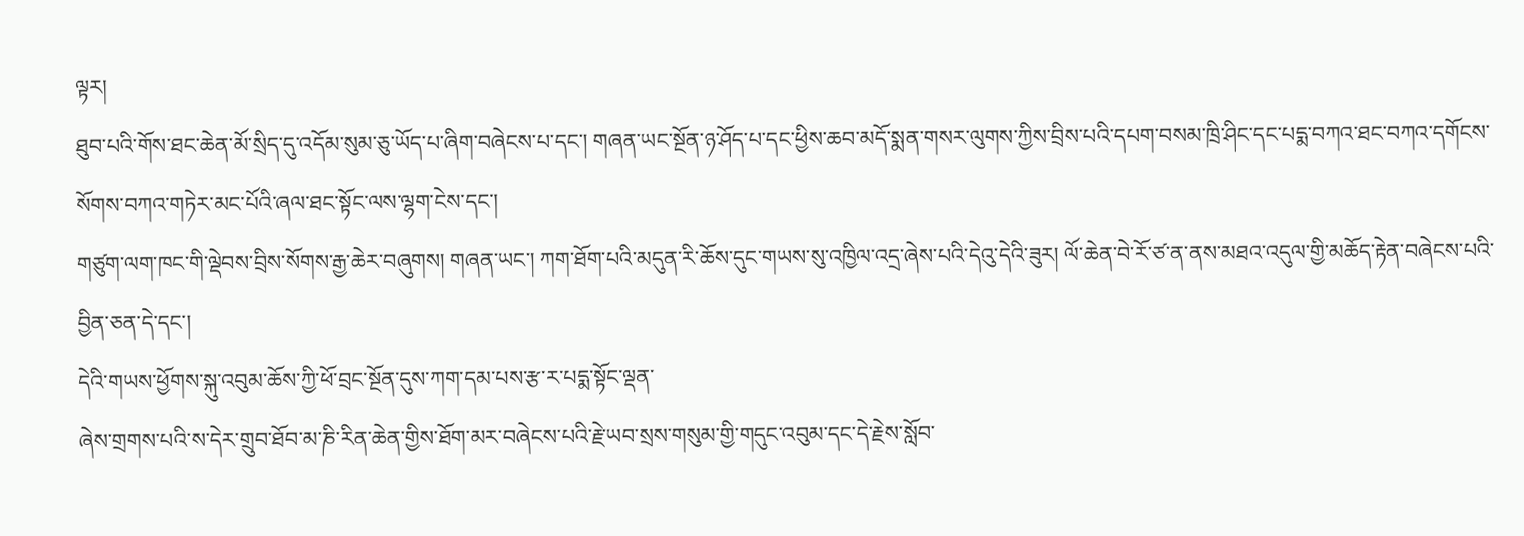ལྟར།
ཐུབ་པའི་གོས་ཐང་ཆེན་མོ་སྲིད་དུ་འདོམ་སུམ་ཅུ་ཡོད་པ་ཞིག་བཞེངས་པ་དང་། གཞན་ཡང་སྔོན་ཉ་ཤོད་པ་དང་ཕྱིས་ཆབ་མདོ་སྨན་གསར་ལུགས་ཀྱིས་བྲིས་པའི་དཔག་བསམ་ཁྲི་ཤིང་དང་པདྨ་བཀའ་ཐང་བཀའ་དགོངས་སོགས་བཀའ་གཏེར་མང་པོའི་ཞལ་ཐང་སྟོང་ལས་ལྷག་ངེས་དང་།
གཙུག་ལག་ཁང་གི་ལྡེབས་བྲིས་སོགས་རྒྱ་ཆེར་བཞུགས། གཞན་ཡང་། ཀག་ཐོག་པའི་མདུན་རི་ཆོས་དུང་གཡས་སུ་འཁྱིལ་འདྲ་ཞེས་པའི་དེའུ་དེའི་ཟུར། ལོ་ཆེན་བེ་རོ་ཙ་ན་ནས་མཐའ་འདུལ་གྱི་མཆོད་རྟེན་བཞེངས་པའི་བྱིན་ཅན་དེ་དང་།
དེའི་གཡས་ཕྱོགས་སྐུ་འབུམ་ཆོས་ཀྱི་ཕོ་བྲང་སྔོན་དུས་ཀག་དམ་པས་རྩ་ར་པདྨ་སྟོང་ལྡན་
ཞེས་གྲགས་པའི་ས་དེར་གྲུབ་ཐོབ་མ་ཎི་རིན་ཆེན་གྱིས་ཐོག་མར་བཞེངས་པའི་རྗེ་ཡབ་སྲས་གསུམ་གྱི་གདུང་འབུམ་དང་དེ་རྗེས་སློབ་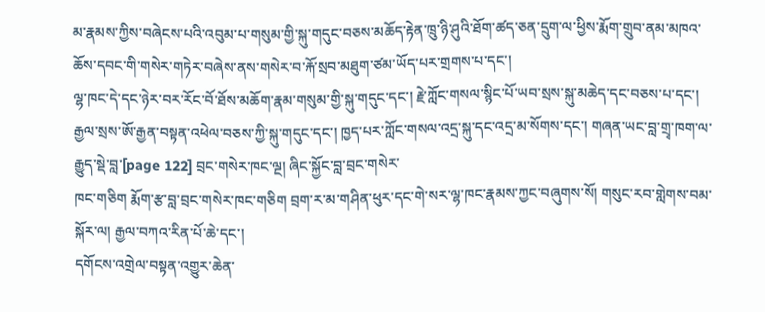མ་རྣམས་ཀྱིས་བཞེངས་པའི་འབུམ་པ་གསུམ་གྱི་སྐུ་གདུང་བཅས་མཆོད་རྟེན་ཁྲུ་ཉི་ཤུའི་ཐོག་ཚད་ཅན་དྲུག་ལ་ཕྱིས་རྨོག་གྲུབ་ནམ་མཁའ་ཆོས་དབང་གི་གསེར་གཏེར་བཞེས་ནས་གསེར་བ་རྐོ་སྲབ་མཐུག་ཙམ་ཡོད་པར་གྲགས་པ་དང་།
ལྷ་ཁང་དེ་དང་ཉེར་བར་རོང་བོ་ཐོས་མཆོག་རྣམ་གསུམ་གྱི་སྐུ་གདུང་དང་། རྗེ་ཀློང་གསལ་སྙིང་པོ་ཡབ་སྲས་སྐུ་མཆེད་དང་བཅས་པ་དང་། རྒྱལ་སྲས་ཨོ་རྒྱན་བསྟན་འཕེལ་བཅས་ཀྱི་སྐུ་གདུང་དང་། ཁྱད་པར་ཀློང་གསལ་འདྲ་སྐུ་དང་འདྲ་མ་སོགས་དང་། གཞན་ཡང་བླ་གྲྭ་ཁག་ལ་རྒྱུད་སྡེ་བླ་[page 122] བྲང་གསེར་ཁང་ལྔ། ཞིང་སྐྱོང་བླ་བྲང་གསེར་
ཁང་གཅིག རྨོག་རྩ་བླ་བྲང་གསེར་ཁང་གཅིག བྲག་ར་མ་གཤིན་ཕུར་དང་གེ་སར་ལྷ་ཁང་རྣམས་ཀྱང་བཞུགས་སོ། གསུང་རབ་གླེགས་བམ་སྐོར་ལ། རྒྱལ་བཀའ་རིན་པོ་ཆེ་དང་།
དགོངས་འགྲེལ་བསྟན་འགྱུར་ཆེན་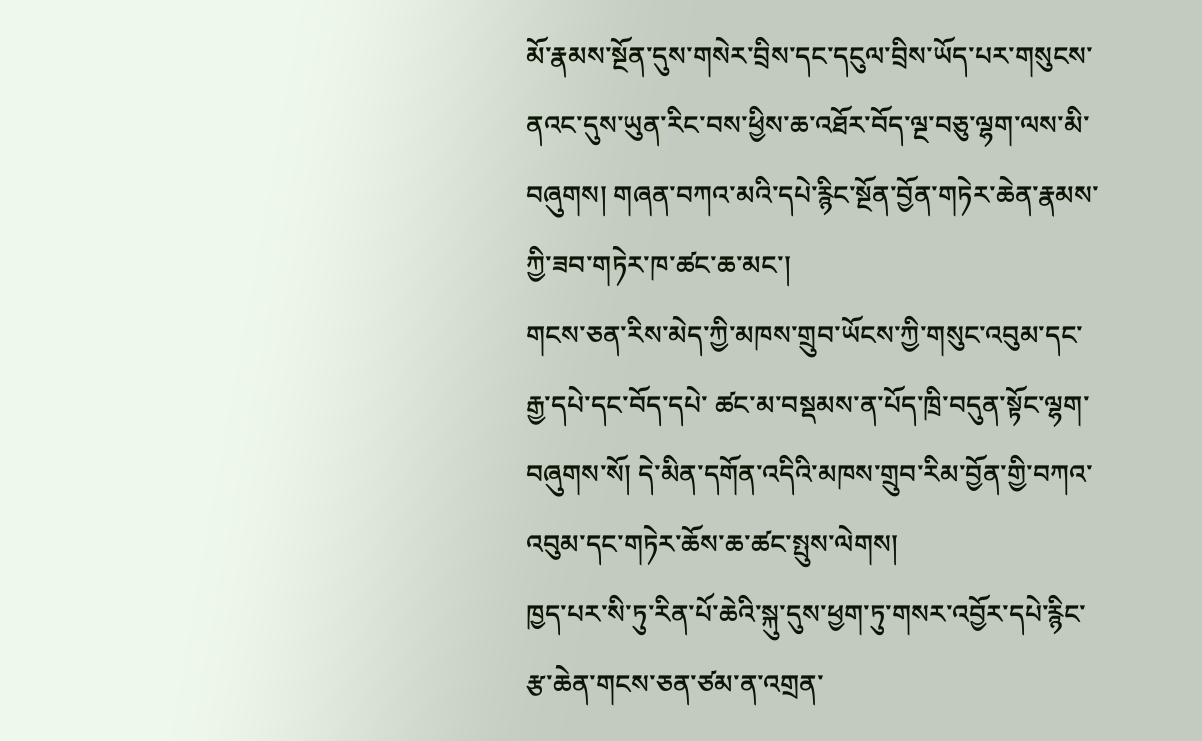མོ་རྣམས་སྔོན་དུས་གསེར་བྲིས་དང་དངུལ་བྲིས་ཡོད་པར་གསུངས་ནའང་དུས་ཡུན་རིང་བས་ཕྱིས་ཆ་འཐོར་བོད་ལྔ་བཅུ་ལྷག་ལས་མི་བཞུགས། གཞན་བཀའ་མའི་དཔེ་རྙིང་སྔོན་བྱོན་གཏེར་ཆེན་རྣམས་ཀྱི་ཟབ་གཏེར་ཁ་ཚང་ཆ་མང་།
གངས་ཅན་རིས་མེད་ཀྱི་མཁས་གྲུབ་ཡོངས་ཀྱི་གསུང་འབུམ་དང་རྒྱ་དཔེ་དང་བོད་དཔེ་ ཚང་མ་བསྡམས་ན་པོད་ཁྲི་བདུན་སྟོང་ལྷག་བཞུགས་སོ། དེ་མིན་དགོན་འདིའི་མཁས་གྲུབ་རིམ་བྱོན་གྱི་བཀའ་འབུམ་དང་གཏེར་ཆོས་ཆ་ཚང་སྤུས་ལེགས།
ཁྱད་པར་སི་ཏུ་རིན་པོ་ཆེའི་སྐུ་དུས་ཕྱག་ཏུ་གསར་འབྱོར་དཔེ་རྙིང་རྩ་ཆེན་གངས་ཅན་ཙམ་ན་འགྲན་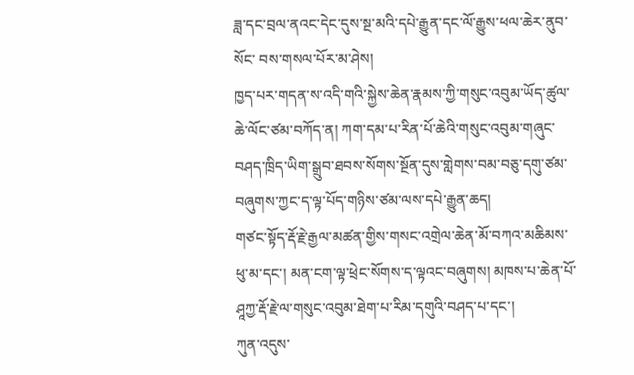ཟླ་དང་བྲལ་ནའང་དེང་དུས་སྔ་མའི་དཔེ་རྒྱུན་དང་ལོ་རྒྱུས་ཕལ་ཆེར་ནུབ་སོང་ བས་གསལ་པོར་མ་ཤེས།
ཁྱད་པར་གདན་ས་འདི་གའི་སྐྱེས་ཆེན་རྣམས་ཀྱི་གསུང་འབུམ་ཡོད་ཚུལ་ཆེ་ལོང་ཙམ་བཀོད་ན། ཀག་དམ་པ་རིན་པོ་ཆེའི་གསུང་འབུམ་གཞུང་བཤད་ཁྲིད་ཡིག་སྒྲུབ་ཐབས་སོགས་སྔོན་དུས་གླེགས་བམ་བཅུ་དགུ་ཙམ་བཞུགས་ཀྱང་ད་ལྟ་པོད་གཉིས་ཙམ་ལས་དཔེ་རྒྱུན་ཆད།
གཙང་སྟོད་རྡོ་རྗེ་རྒྱལ་མཚན་གྱིས་གསང་འགྲེལ་ཆེན་མོ་བཀའ་མཆིམས་ཕུ་མ་དང་། མན་ངག་ལྟ་ཕྲེང་སོགས་ད་ལྟའང་བཞུགས། མཁས་པ་ཆེན་པོ་ཤཱཀྱ་རྡོ་རྗེ་ལ་གསུང་འབུམ་ཐེག་པ་རིམ་དགུའི་བཤད་པ་དང་།
ཀུན་འདུས་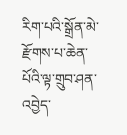རིག་པའི་སྒྲོན་མེ་རྫོགས་པ་ཆེན་པོའི་ལྟ་གྲུབ་ཤན་འབྱེད་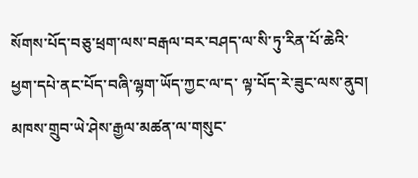སོགས་པོད་བཅུ་ཕྲག་ལས་བརྒལ་བར་བཤད་ལ་སི་ཏུ་རིན་པོ་ཆེའི་ཕྱག་དཔེ་ནང་པོད་བཞི་ལྷག་ཡོད་ཀྱང་ལ་ད་ ལྟ་པོད་རེ་ཟུང་ལས་ནུབ། མཁས་གྲུབ་ཡེ་ཤེས་རྒྱལ་མཚན་ལ་གསུང་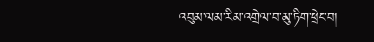འབུམ་ལམ་རིམ་འགྲེལ་བ་མུ་ཏིག་ཕྲེང་བ།